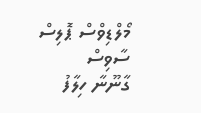މޯލްޑިވްސް ޕޮލިސް ސާވިސް
ގާނޫނާ ހިލާފު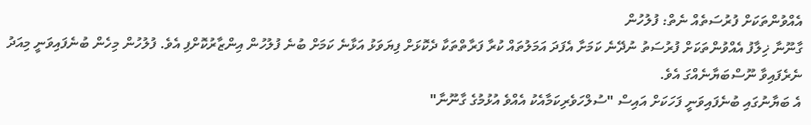އެއްވުންތަކަށް ފުރުސަތެއް ނެތް: ފުލުހުން
ގާނޫނާ ޚިލާފު އެއްވުންތަކަށް ފުރުސަތު ނުދޭނެ ކަމަށާ އެފަދަ އަމަލުތައް ކުރާ ފަރާތްތަކާ ދެކޮޅަށް ފިޔަވަޅު އަޅާނެ ކަމަށް ބުނެ ފުލުހުން އިންޒާރުކޮށްފި އެވެ. ފުލުހުން މިހެން ބުނެފައިވަނީ މިއަދު ނެރެފައިވާ ނޫސްބަޔާނެއްގަ އެވެ.
އެ ބަޔާނުގައި ބުނެފައިވަނީ ފަހަކަށް އައިސް "ސުލްހަވެރިކަމާއެކު އެއްވެ އުޅުމުގެ ގާނޫނާ"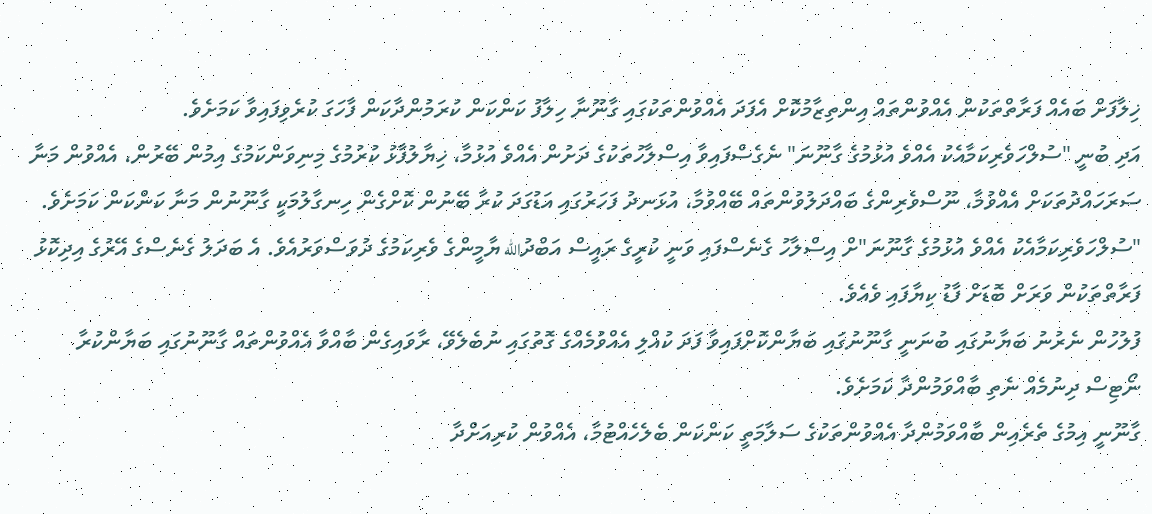ޚިލާފަށް ބައެއް ފަރާތްތަކުން އެއްވުންތައް އިންތިޒާމުކޮށް އެފަދަ އެއްވުންތަކުގައި ގާނޫނާ ހިލާފު ކަންކަން ކުރަމުންދާކަން ފާހަގަ ކުރެވިފައިވާ ކަމަށެވެ.
އަދި ބުނީ "ސުލްހަވެރިކަމާއެކު އެއްވެ އުޅުމުގެ ގާނޫނަ" ނެގެސްފައިވާ އިސްލާހުތަކުގެ ދަށުން އެއްވެ އުޅުމާ، ޚިޔާލުފާޅު ކުރުމުގެ މިނިވަންކަމުގެ އިމުން ބޭރުން، އެއްވުން މަނާ ސަރަހައްދުތަކަށް އެއްވުމާ، ނޫސްވެރިންގެ ބައްދަލުވުންތައް ބޭއްވުމާ، އުޅަނދު ފަހަރުގައި އަޑުގަދަ ކުރާ ބޭނުން ކޮށްގެން ހިނގާލުމަކީ ގާނޫނުން މަނާ ކަންކަން ކަމަށެވެ.
"ސުލްހަވެރިކަމާއެކު އެއްވެ އުޅުމުގެ ގާނޫނަ"ށް އިސްލާހު ގެނެސްފައި ވަނީ ކުރީގެ ރައީސް އަބްދުالله ޔާމީންގެ ވެރިކަމުގެ ދުވަސްވަރުއެވެ. އެ ބަދަލު ގެނެސްގެ އޭރުގެ އިދިކޮޅު ފަރާތްތަކުން ވަރަށް ބޮޑަށް ފާޑު ކިޔާފައި ވެއެވެ.
ފުލުހުން ނެރުނު ބަޔާނުގައި ބުނަނީ ގާނޫނުގައި ބަޔާންކޮށްފައިވާ ފަދަ ކުއްލި އެއްވުމެއްގެ ގޮތުގައި ނުބެލެވޭ، ރާވައިގެން ބާއްވާ އެއްވުންތައް ގާނޫނުގައި ބަޔާންކުރާ ނޯޓިސް ދިނުމެއް ނެތި ބާއްވަމުންދާ ކަމަށެވެ.
ގާނޫނީ އިމުގެ ތެރެއިން ބާއްވަމުންދާ އެއްވުންތަކުގެ ސަލާމަތީ ކަންކަން ބެލެހެއްޓުމާ، އެއްވުން ކުރިއަށްދާ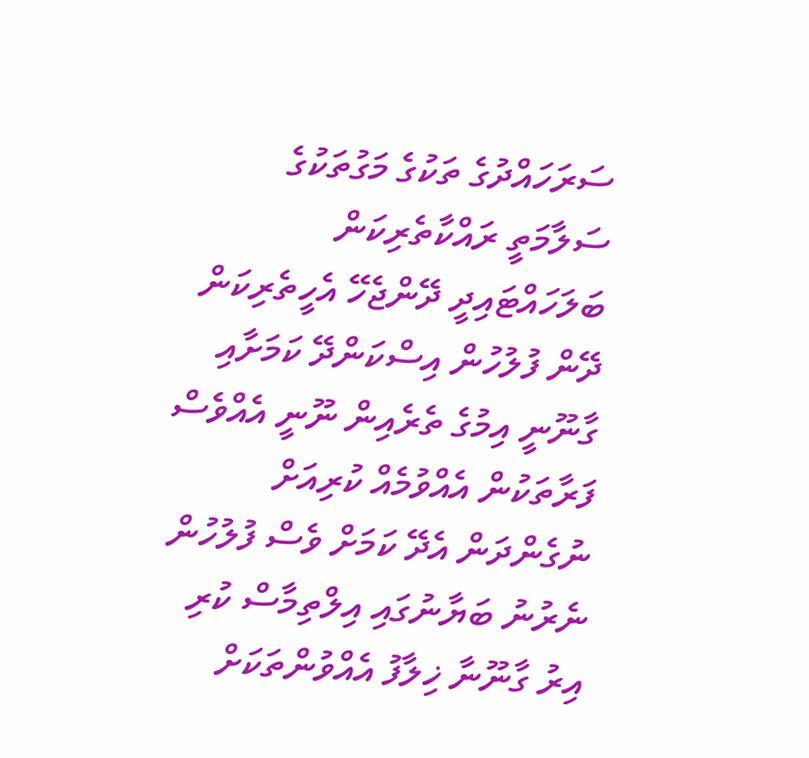ސަރަހައްދުގެ ތަކުގެ މަގުތަކުގެ ސަލާމަތީ ރައްކާތެރިކަން ބަލަހައްޓައިދީ ދޭންޖެހޭ އެހީތެރިކަން ދޭން ފުލުހުން އިސްކަންދޭ ކަމަށާއި ގާނޫނީ އިމުގެ ތެރެއިން ނޫނީ އެއްވެސް ފަރާތަކުން އެއްވުމެއް ކުރިއަށް ނުގެންދަން އެދޭ ކަމަށް ވެސް ފުލުހުން ނެރުނު ބަޔާނުގައި އިލްތިމާސް ކުރި އިރު ގާނޫނާ ޚިލާފު އެއްވުންތަކަށް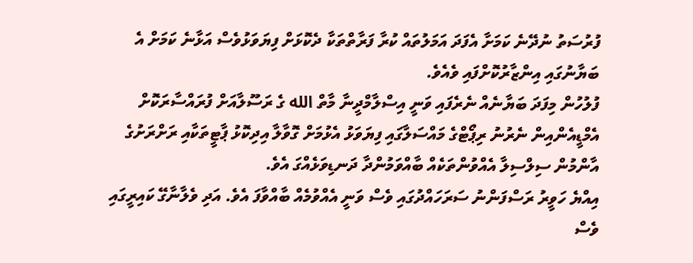ފުރުސަތު ނުދޭނެ ކަމަށާ އެފަދަ އަމަލުތައް ކުރާ ފަރާތްތަކާ ދެކޮޅަށް ފިޔަވަޅުވެސް އަޅާނެ ކަމަށް އެ ބަޔާނުގައި އިންޒާރުކޮށްފައި ވެއެވެ.
ފުލުހުން މިފަދަ ބަޔާނެއް ނެރެފައި ވަނީ އިސްލާމްދީނާ މާތް الله ގެ ރަސޫލާއަށް ފުރައްސާރަކޮށް އެމްޑީއެންއިން ނެރުނު ރިޕޯޓްގެ މައްސަލާގައި ފިޔަވަޅު އެޅުމަށް ގޮވާލާ އިދިކޮޅު ޕާޓީތަކާއި ރަށްރަށުގެ އާންމުން ސިލްސިލާ އެއްވުންތަކެއް ބާއްވަމުންދާ ދަނޑިވަޅެއްގަ އެވެ.
އިއްޔެ ހަވީރު ރަސްފަންނު ސަރަހައްދުގައި ވެސް ވަނީ އެއްވުމެއް ބާއްވާފަ އެވެ. އަދި ވެލާނާގޭ ކައިރީގައި ވެސް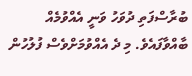ބުރާސްފަތި ދުވަހު ވަނީ އެއްވުމެއް ބާއްވާފައެވެ. މި ދެ އެއްވުމަށްވެސް ފުލުހުން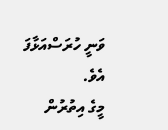ވަނީ ހުރަސްއަޅާފަ އެވެ.
މީގެ އިތުރުން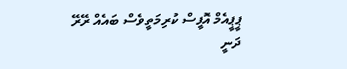ޕީޕީއެމް އޮފީސް ކުރިމަތީވެސް ބައެއް ރޭރޭ ދަނީ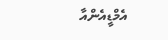އެމްޑީއެންއާ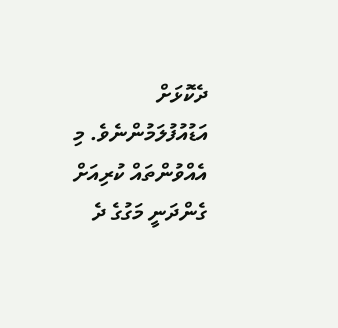ދެކޮޅަށް އަޑުއުފުލަމުންނެވެ. މި އެއްވުންތައް ކުރިއަށް ގެންދަނީ މަގުގެ ދެ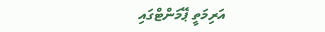އަރިމަތީ ޕޭމަންޓްގައި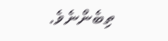ތިބެންނެވެ.